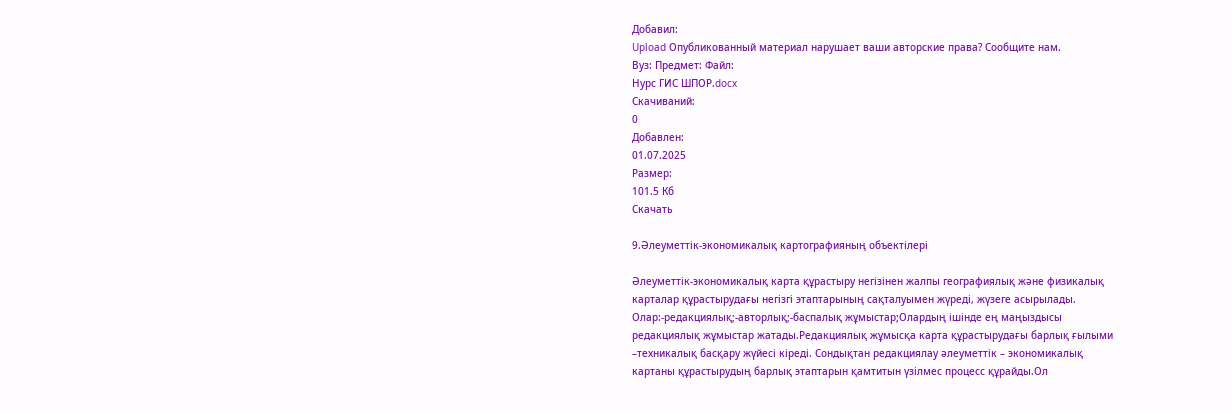Добавил:
Upload Опубликованный материал нарушает ваши авторские права? Сообщите нам.
Вуз: Предмет: Файл:
Нурс ГИС ШПОР.docx
Скачиваний:
0
Добавлен:
01.07.2025
Размер:
101.5 Кб
Скачать

9.Әлеуметтік-экономикалық картографияның объектілері

Әлеуметтік-экономикалық карта құрастыру негізінен жалпы географиялық және физикалық карталар құрастырудағы негізгі этаптарының сақталуымен жүреді, жүзеге асырылады. Олар:-редакциялық;-авторлық;-баспалық жұмыстар;Олардың ішінде ең маңыздысы редакциялық жұмыстар жатады.Редакциялық жұмысқа карта құрастырудағы барлық ғылыми –техникалық басқару жүйесі кіреді. Сондықтан редакциялау әлеуметтік – экономикалық картаны құрастырудың барлық этаптарын қамтитын үзілмес процесс құрайды.Ол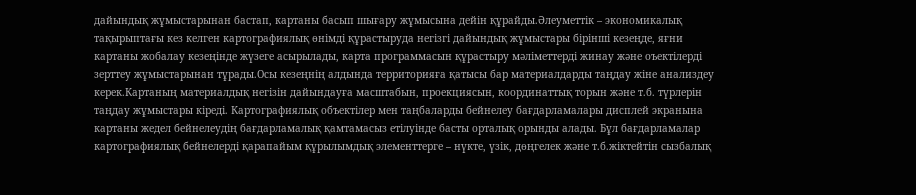дайындық жұмыстарынан бастап, картаны басып шығару жұмысына дейін құрайды.Әлеуметтік – экономикалық тақырыптағы кез келген картографиялық өнімді құрастыруда негізгі дайындық жұмыстары бірінші кезеңде, яғни картаны жобалау кезеңінде жүзеге асырылады, карта программасын құрастыру мәліметтерді жинау және оъектілерді зерттеу жұмыстарынан тұрады.Осы кезеңнің алдында территорияға қатысы бар материалдарды таңдау жіне анализдеу керек.Картаның материалдық негізін дайындауға масштабын, проекциясын, координаттық торын және т.б. түрлерін таңдау жұмыстары кіреді. Картографиялық объектілер мен таңбаларды бейнелеу бағдарламалары дисплей экранына картаны жедел бейнелеудің бағдарламалық қамтамасыз етілуінде басты орталық орынды алады. Бұл бағдарламалар картографиялық бейнелерді қарапайым құрылымдық элементтерге – нүкте, үзік, дөңгелек және т.б.жіктейтін сызбалық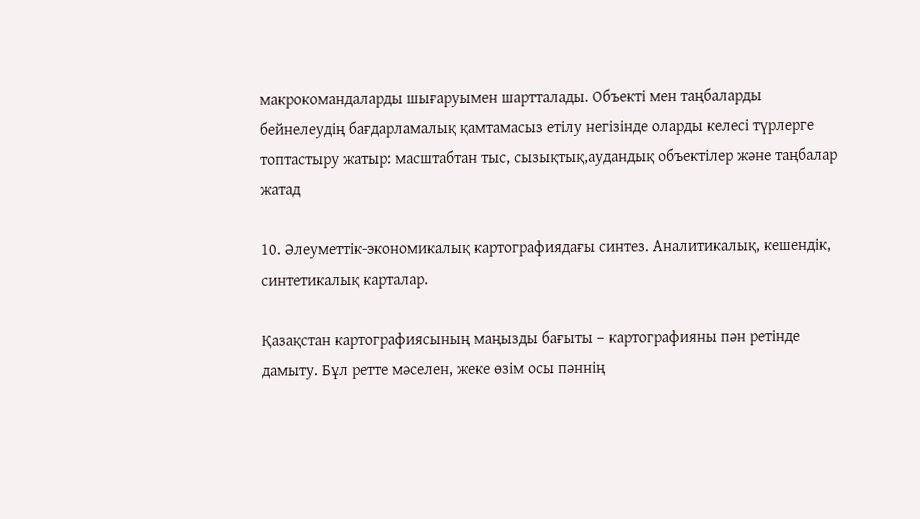макрокомандаларды шығаруымен шартталады. Объекті мен таңбаларды бейнелеудің бағдарламалық қамтамасыз етілу негізінде оларды келесі түрлерге топтастыру жатыр: масштабтан тыс, сызықтық,аудандық объектілер және таңбалар жатад

10. Әлеуметтік-экономикалық картографиядағы синтез. Аналитикалық, кешендік, синтетикалық карталар.

Қазақстан картографиясының маңызды бағыты – картографияны пән ретінде дамыту. Бұл ретте мәселен, жеке өзім осы пәннің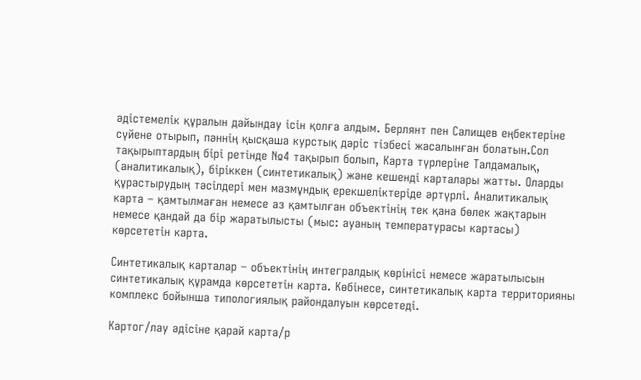әдістемелік құралын дайындау ісін қолға алдым. Берлянт пен Салищев еңбектеріне сүйене отырып, пәннің қысқаша курстық дәріс тізбесі жасалынған болатын.Сол тақырыптардың бірі ретінде №4 тақырып болып, Карта түрлеріне Талдамалық, (аналитикалық), біріккен (синтетикалық) және кешенді карталары жатты. Оларды құрастырудың тәсілдері мен мазмұндық ерекшеліктеріде әртүрлі. Аналитикалық карта – қамтылмаған немесе аз қамтылған объектінің тек қана бөлек жақтарын немесе қандай да бір жаратылысты (мыс: ауаның температурасы картасы) көрсететін карта.

Синтетикалық карталар – объектінің интегралдық көрінісі немесе жаратылысын синтетикалық құрамда көрсететін карта. Көбінесе, синтетикалық карта территорияны комплекс бойынша типологиялық райондалуын көрсетеді.

Картог/лау әдісіне қарай карта/р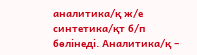аналитика/қ ж/е синтетика/қт б/п бөлінеді. Аналитика/қ –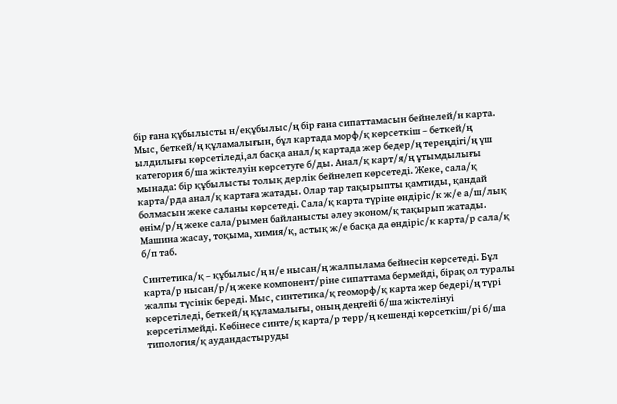бір ғана құбылысты н/еқұбылыс/ң бір ғана сипаттамасын бейнелей/н карта. Мыс, беткей/ң құламалығын, бұл картада морф/қ көрсеткіш – беткей/ң ылдилығы көрсетіледі,ал басқа анал/қ картада жер бедер/ң тереңдігі/ң үш категория б/ша жіктелуін көрсетуге б/ды. Анал/қ карт/я/ң ұтымдылығы мынада: бір құбылысты толық дерлік бейнелеп көрсетеді. Жеке, сала/қ карта/рда анал/қ картаға жатады. Олар тар тақырыпты қамтиды, қандай болмасын жеке саланы көрсетеді. Сала/қ карта түріне өндіріс/к ж/е а/ш/лық өнім/р/ң жеке сала/рымен байланысты әлеу эконом/қ тақырып жатады. Машина жасау, тоқыма, химия/қ, астық ж/е басқа да өндіріс/к карта/р сала/қ б/п таб.

Синтетика/қ – құбылыс/ң н/е нысан/ң жалпылама бейнесін көрсетеді. Бұл карта/р нысан/р/ң жеке компонент/ріне сипаттама бермейді, бірақ ол туралы жалпы түсінік береді. Мыс, синтетика/қ геоморф/қ карта жер бедері/ң түрі көрсетіледі, беткей/ң құламалығы, оның деңгейі б/ша жіктелінуі көрсетілмейді. Көбінесе синте/қ карта/р терр/ң кешенді көрсеткіш/рі б/ша типология/қ аудандастыруды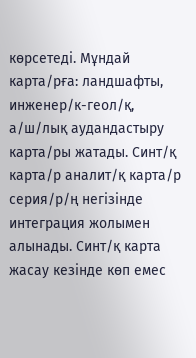көрсетеді. Мұндай карта/рға: ландшафты, инженер/к-геол/қ, а/ш/лық аудандастыру карта/ры жатады. Синт/қ карта/р аналит/қ карта/р серия/р/ң негізінде интеграция жолымен алынады. Синт/қ карта жасау кезінде көп емес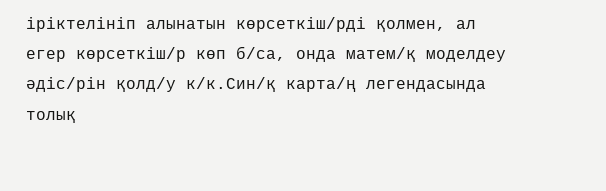іріктелініп алынатын көрсеткіш/рді қолмен, ал егер көрсеткіш/р көп б/са, онда матем/қ моделдеу әдіс/рін қолд/у к/к.Син/қ карта/ң легендасында толық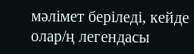мәлімет беріледі, кейде олар/ң легендасы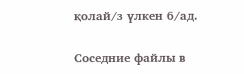қолай/з үлкен б/ад.

Соседние файлы в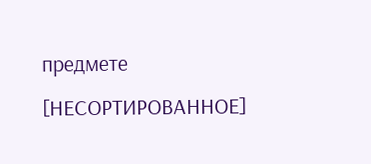предмете [НЕСОРТИРОВАННОЕ]